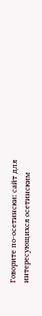Говорите по-осетински: сайт для интересующихся осетинским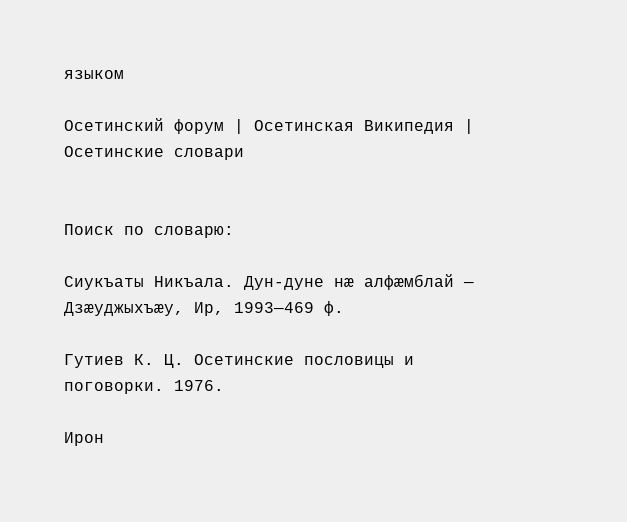языком

Осетинский форум | Осетинская Википедия | Осетинские словари


Поиск по словарю:

Сиукъаты Никъала. Дун-дуне нæ алфæмблай — Дзæуджыхъæу, Ир, 1993—469 ф.

Гутиев К. Ц. Осетинские пословицы и поговорки. 1976.

Ирон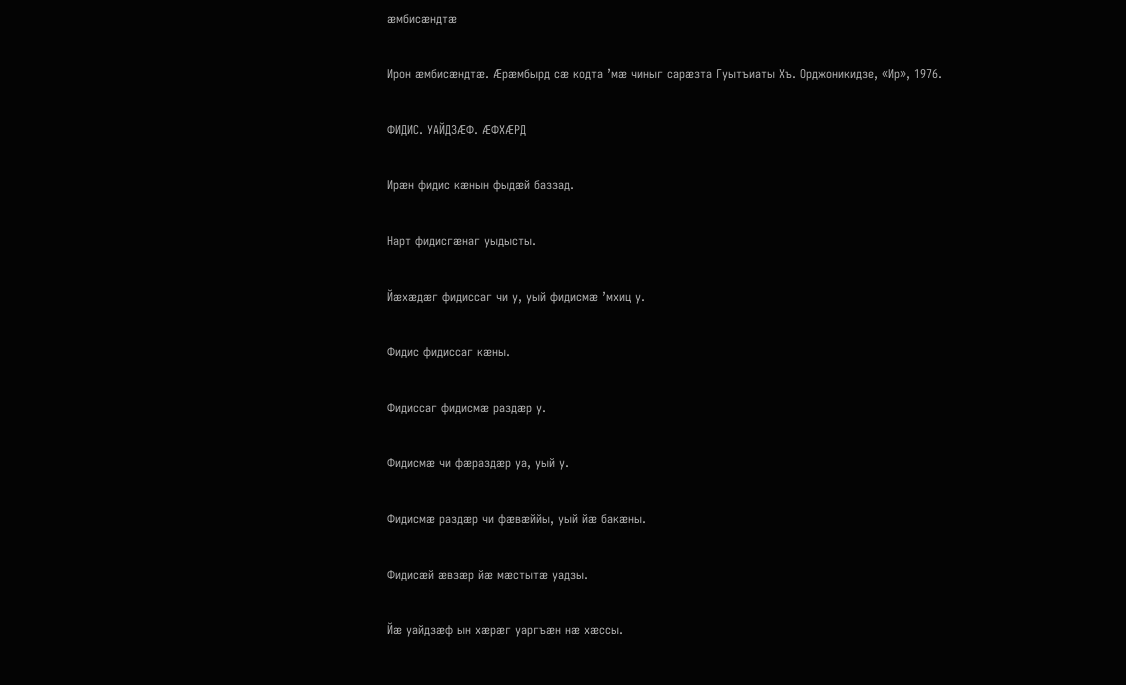æмбисæндтæ

Ирон æмбисæндтæ. Æрæмбырд сæ кодта ’мæ чиныг сарæзта Гуытъиаты Хъ. Орджоникидзе, «Ир», 1976.

ФИДИС. УАЙДЗÆФ. ÆФХÆРД

Ирæн фидис кæнын фыдæй баззад.

Нарт фидисгæнаг уыдысты.

Йæхæдæг фидиссаг чи у, уый фидисмæ ’мхиц у.

Фидис фидиссаг кæны.

Фидиссаг фидисмæ раздæр у.

Фидисмæ чи фæраздæр уа, уый у.

Фидисмæ раздæр чи фæвæййы, уый йæ бакæны.

Фидисæй æвзæр йæ мæстытæ уадзы.

Йæ уайдзæф ын хæрæг уаргъæн нæ хæссы.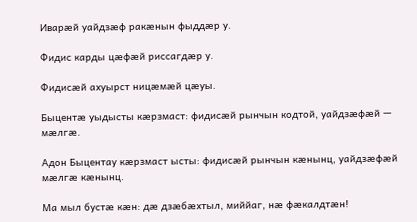Иварæй уайдзæф ракæнын фыддæр у.

Фидис карды цæфæй риссагдæр у.

Фидисæй ахуырст ницæмæй цæуы.

Быцентæ уыдысты кæрзмаст: фидисæй рынчын кодтой, уайдзæфæй — мæлгæ.

Адон Быцентау кæрзмаст ысты: фидисæй рынчын кæнынц, уайдзæфæй мæлгæ кæнынц.

Ма мыл бустæ кæн: дæ дзæбæхтыл, миййаг, нæ фæкалдтæн!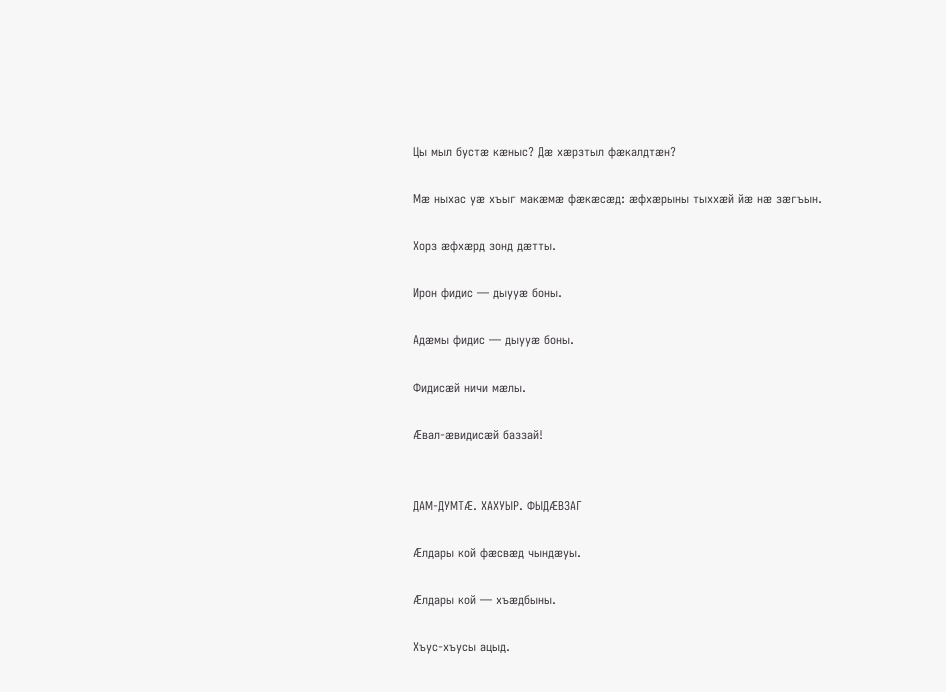Цы мыл бустæ кæныс? Дæ хæрзтыл фæкалдтæн?

Мæ ныхас уæ хъыг макæмæ фæкæсæд: æфхæрыны тыххæй йæ нæ зæгъын.

Хорз æфхæрд зонд дæтты.

Ирон фидис — дыууæ боны.

Адæмы фидис — дыууæ боны.

Фидисæй ничи мæлы.

Æвал-æвидисæй баззай!


ДАМ-ДУМТÆ. ХАХУЫР. ФЫДÆВЗАГ

Æлдары кой фæсвæд чындæуы.

Æлдары кой — хъæдбыны.

Хъус-хъусы ацыд.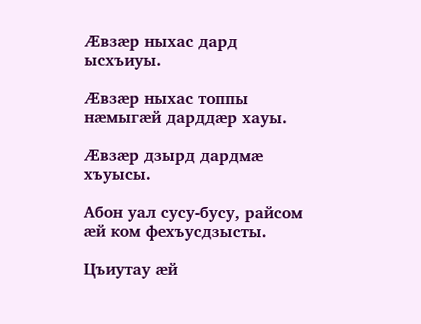Æвзæр ныхас дард ысхъиуы.

Æвзæр ныхас топпы нæмыгæй дарддæр хауы.

Æвзæр дзырд дардмæ хъуысы.

Абон уал сусу-бусу, райсом æй ком фехъусдзысты.

Цъиутау æй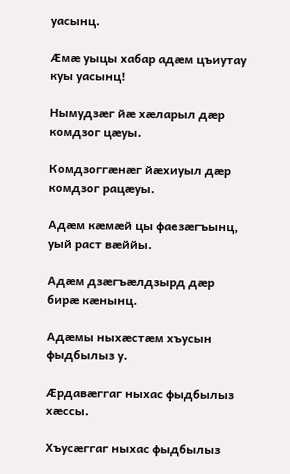уасынц.

Æмæ уыцы хабар адæм цъиутау куы уасынц!

Нымудзæг йæ хæларыл дæр комдзог цæуы.

Комдзоггæнæг йæхиуыл дæр комдзог рацæуы.

Адæм кæмæй цы фаезæгъынц, уый раст вæййы.

Адæм дзæгъæлдзырд дæр бирæ кæнынц.

Адæмы ныхæстæм хъусын фыдбылыз у.

Æрдавæггаг ныхас фыдбылыз хæссы.

Хъусæггаг ныхас фыдбылыз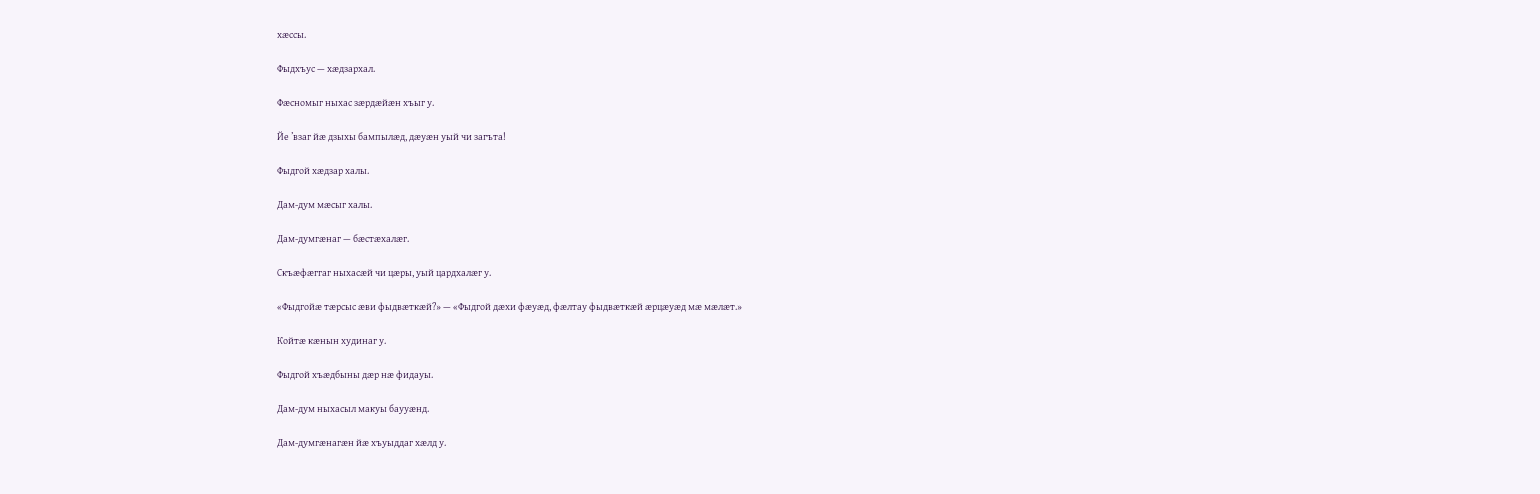хæссы.

Фыдхъус — хæдзархал.

Фæсномыг ныхас зæрдæйæн хъыг у.

Йе ’взаг йæ дзыхы бампылæд, дæуæн уый чи загъта!

Фыдгой хæдзар халы.

Дам-дум мæсыг халы.

Дам-думгæнаг — бæстæхалæг.

Скъæфæггаг ныхасæй чи цæры, уый цардхалæг у.

«Фыдгойæ тæрсыс æви фыдвæткæй?» — «Фыдгой дæхи фæуæд, фæлтау фыдвæткæй æрцæуæд мæ мæлæт.»

Койтæ кæнын худинаг у.

Фыдгой хъæдбыны дæр нæ фидауы.

Дам-дум ныхасыл макуы баууæнд.

Дам-думгæнагæн йæ хъуыддаг хæлд у.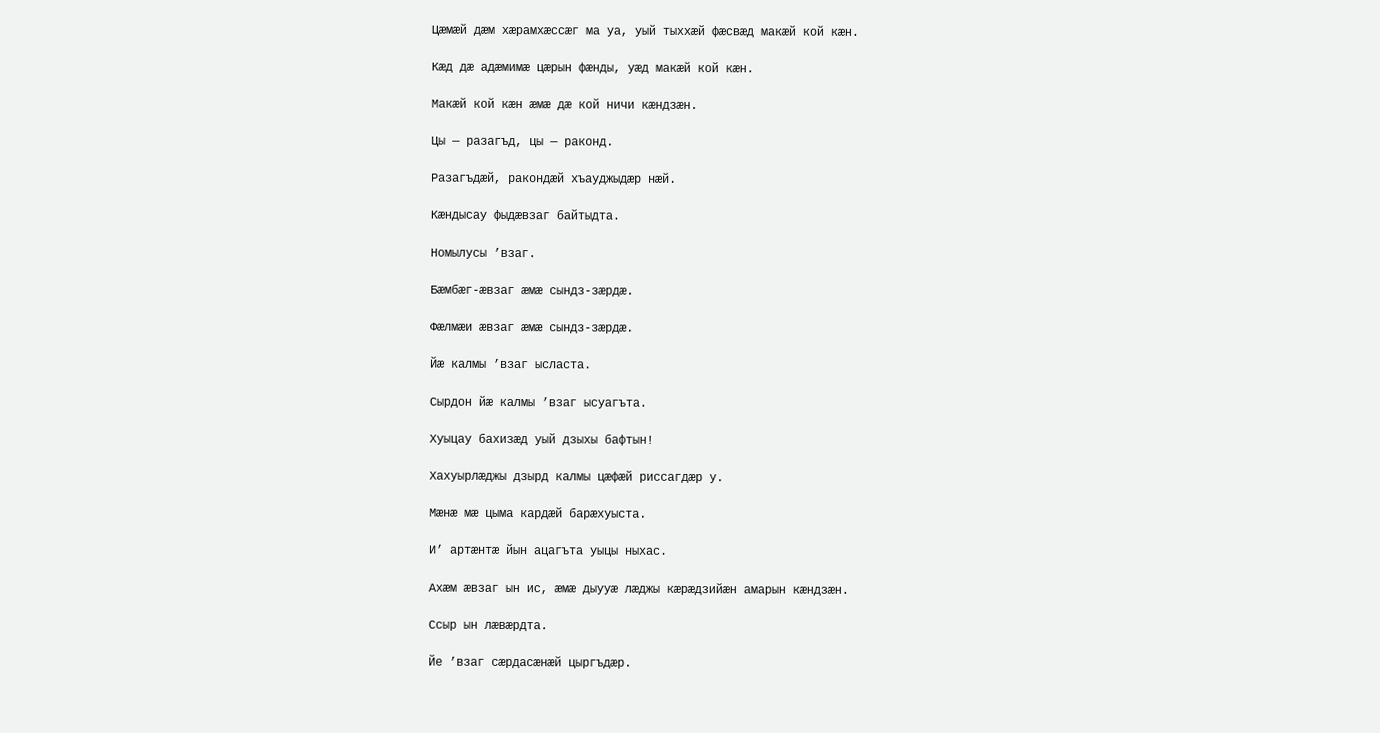Цæмæй дæм хæрамхæссæг ма уа, уый тыххæй фæсвæд макæй кой кæн.

Кæд дæ адæмимæ цæрын фæнды, уæд макæй кой кæн.

Макæй кой кæн æмæ дæ кой ничи кæндзæн.

Цы — разагъд, цы — раконд.

Разагъдæй, ракондæй хъауджыдæр нæй.

Кæндысау фыдæвзаг байтыдта.

Номылусы ’взаг.

Бæмбæг-æвзаг æмæ сындз-зæрдæ.

Фæлмæи æвзаг æмæ сындз-зæрдæ.

Йæ калмы ’взаг ысласта.

Сырдон йæ калмы ’взаг ысуагъта.

Хуыцау бахизæд уый дзыхы бафтын!

Хахуырлæджы дзырд калмы цæфæй риссагдæр у.

Мæнæ мæ цыма кардæй барæхуыста.

И’ артæнтæ йын ацагъта уыцы ныхас.

Ахæм æвзаг ын ис, æмæ дыууæ лæджы кæрæдзийæн амарын кæндзæн.

Ссыр ын лæвæрдта.

Йе ’взаг сæрдасæнæй цыргъдæр.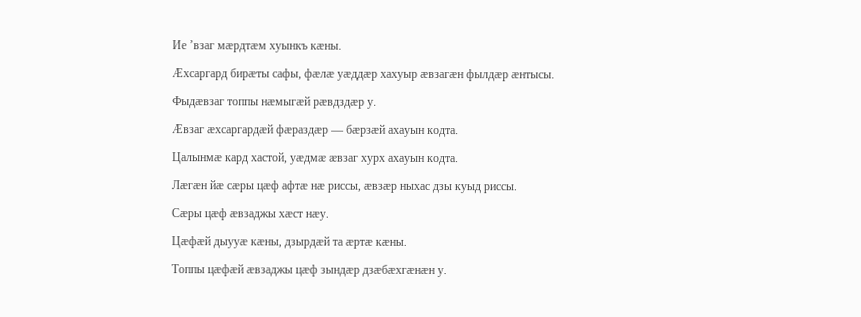Ие ’взаг мæрдтæм хуынкъ кæны.

Æхсаргард бирæты сафы, фæлæ уæддæр хахуыр æвзагæн фылдæр æнтысы.

Фыдæвзаг топпы нæмыгæй рæвдздæр у.

Æвзаг æхсаргардæй фæраздæр — бæрзæй ахауын кодта.

Цалынмæ кард хастой, уæдмæ æвзаг хурх ахауын кодта.

Лæгæн йæ сæры цæф афтæ нæ риссы, æвзæр ныхас дзы куыд риссы.

Сæры цæф æвзаджы хæст нæу.

Цæфæй дыууæ кæны, дзырдæй та æртæ кæны.

Топпы цæфæй æвзаджы цæф зындæр дзæбæхгæнæн у.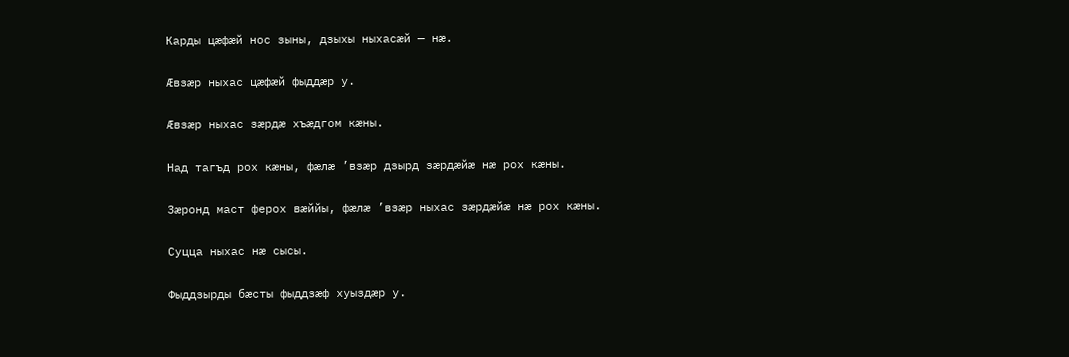Карды цæфæй нос зыны, дзыхы ныхасæй — нæ.

Æвзæр ныхас цæфæй фыддæр у.

Æвзæр ныхас зæрдæ хъæдгом кæны.

Над тагъд рох кæны, фæлæ ’взæр дзырд зæрдæйæ нæ рох кæны.

Зæронд маст ферох вæййы, фæлæ ’взæр ныхас зæрдæйæ нæ рох кæны.

Суцца ныхас нæ сысы.

Фыддзырды бæсты фыддзæф хуыздæр у.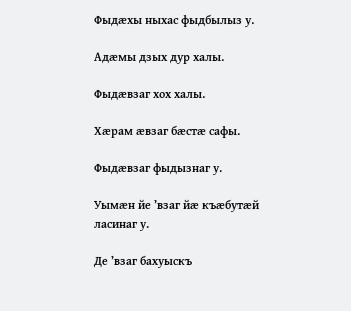Фыдæхы ныхас фыдбылыз у.

Адæмы дзых дур халы.

Фыдæвзаг хох халы.

Хæрам æвзаг бæстæ сафы.

Фыдæвзаг фыдызнаг у.

Уымæн йе ’взаг йæ къæбутæй ласинаг у.

Де ’взаг бахуыскъ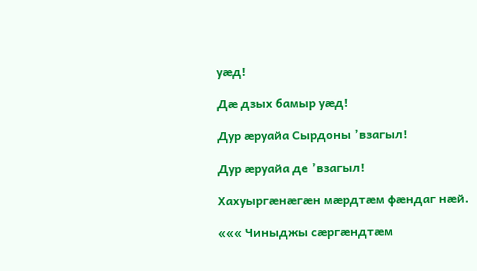уæд!

Дæ дзых бамыр уæд!

Дур æруайа Сырдоны ’взагыл!

Дур æруайа де ’взагыл!

Хахуыргæнæгæн мæрдтæм фæндаг нæй.

««« Чиныджы сæргæндтæм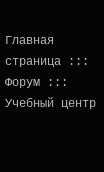Главная страница ::: Форум ::: Учебный центр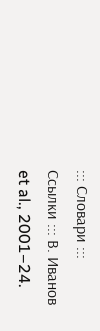::: Словари ::: Ссылки ::: В. Иванов et al., 2001–24.